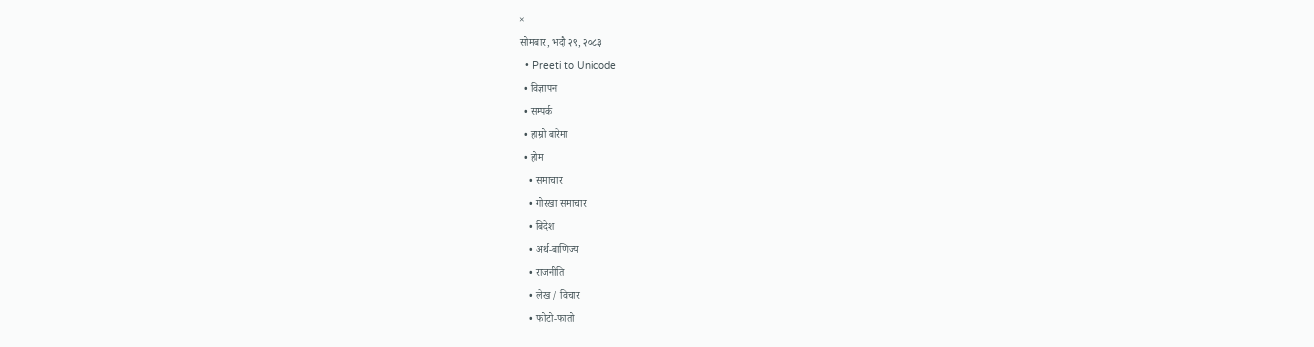×
सोमबार, भदौ २९, २०८३
  • Preeti to Unicode
  • विज्ञापन
  • सम्पर्क
  • हाम्रो बारेमा
  • होम
    • समाचार
    • गोरखा समाचार
    • बिदेश
    • अर्थ-बाणिज्य
    • राजनीति
    • लेख / विचार
    • फोटो-फातो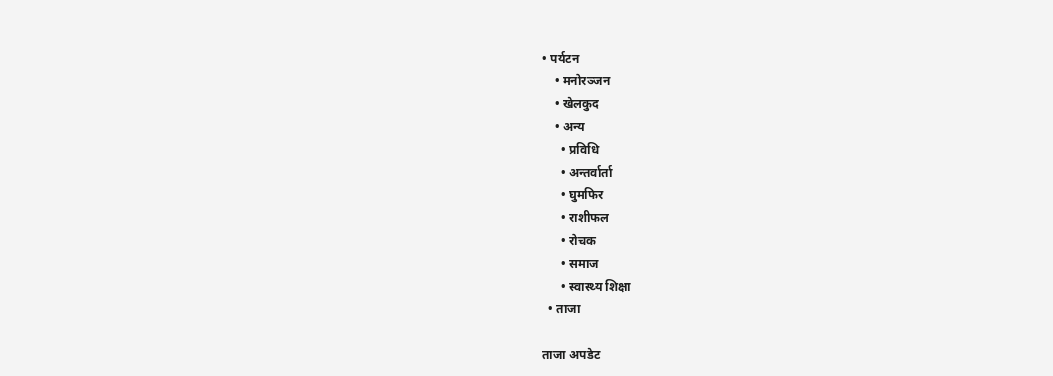• पर्यटन
    • मनोरञ्जन
    • खेलकुद
    • अन्य
      • प्रविधि
      • अन्तर्वार्ता
      • घुमफिर
      • राशीफल
      • रोचक
      • समाज
      • स्वास्थ्य शिक्षा
  • ताजा

ताजा अपडेट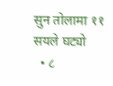सुन तोलामा ११ सयले घट्यो
  • ८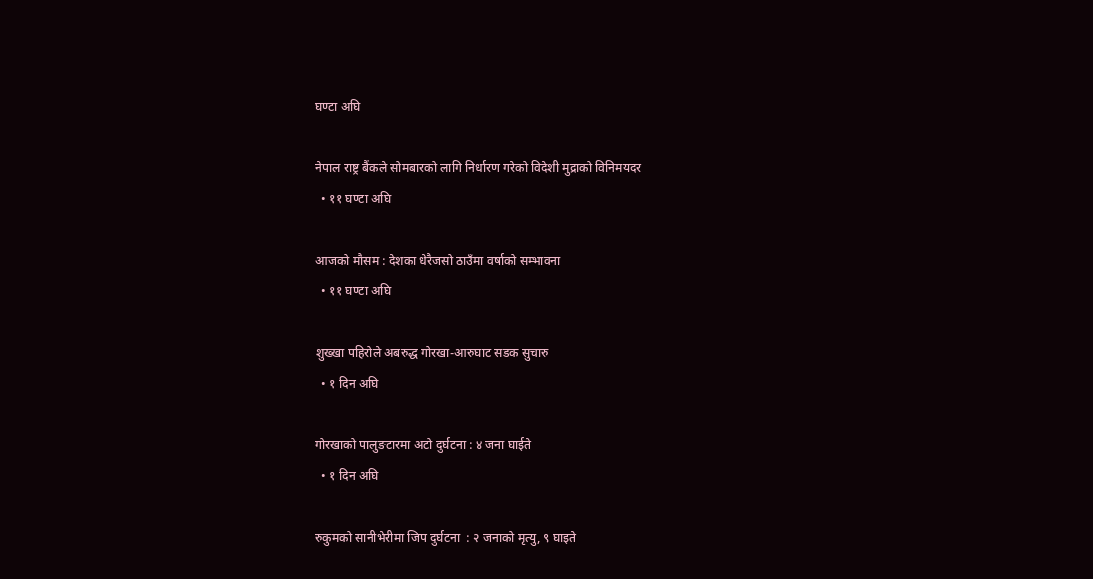घण्टा अघि

नेपाल राष्ट्र बैंकले सोमबारको लागि निर्धारण गरेको विदेशी मुद्राको विनिमयदर
  • ११ घण्टा अघि

आजको मौसम : देशका धेरैजसो ठाउँमा वर्षाको सम्भावना
  • ११ घण्टा अघि

शुख्खा पहिरोले अबरुद्ध गोरखा-आरुघाट सडक सुचारु
  • १ दिन अघि

गोरखाको पालुङटारमा अटो दुर्घटना : ४ जना घाईते
  • १ दिन अघि

रुकुमको सानीभेरीमा जिप दुर्घटना  : २ जनाको मृत्यु, ९ घाइते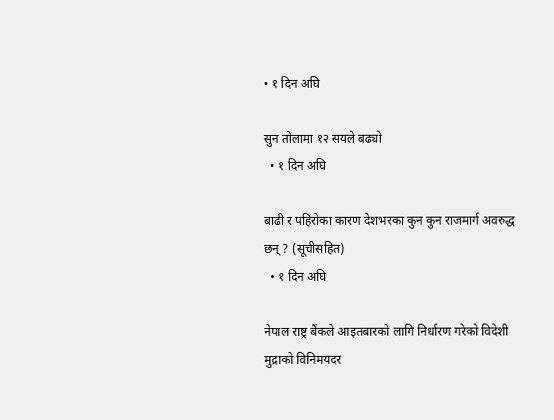• १ दिन अघि

सुन तोलामा १२ सयले बढ्यो
  • १ दिन अघि

बाढी र पहिरोका कारण देशभरका कुन कुन राजमार्ग अवरुद्ध छन् ? (सूचीसहित)
  • १ दिन अघि

नेपाल राष्ट्र बैंकले आइतबारको लागि निर्धारण गरेको विदेशी मुद्राको विनिमयदर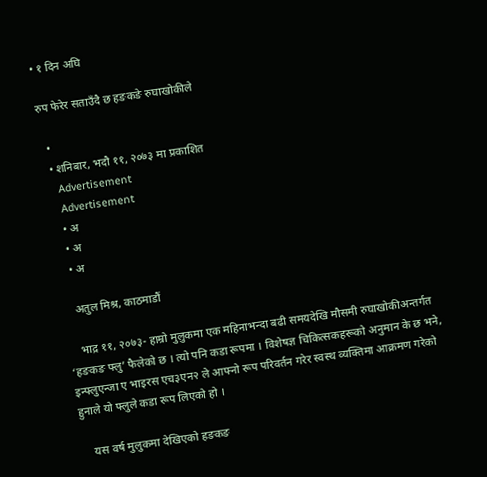• १ दिन अघि

रुप फेरेर सताउँदै छ हङकङे रुघाखोकीले

  •
  • शनिबार, भदौ ११, २०७३ मा प्रकाशित
    Advertisement
    Advertisement
    • अ
    • अ
    • अ

    अतुल मिश्र, काठमाडौं

    भाद्र ११, २०७३- हाम्रो मुलुकमा एक महिनाभन्दा बढी समयदेखि मौसमी रुघाखोकीअन्तर्गत ‘हङकङ फ्लु’ फैलेको छ । त्यो पनि कडा रूपमा । विशेषज्ञ चिकित्सकहरूको अनुमान के छ भने, इन्फ्लुएन्जा ए भाइरस एच३एन२ ले आफ्नो रूप परिवर्तन गरेर स्वस्थ व्यक्तिमा आक्रमण गरेको हुनाले यो फ्लुले कडा रूप लिएको हो ।

    यस वर्ष मुलुकमा देखिएको हङकङ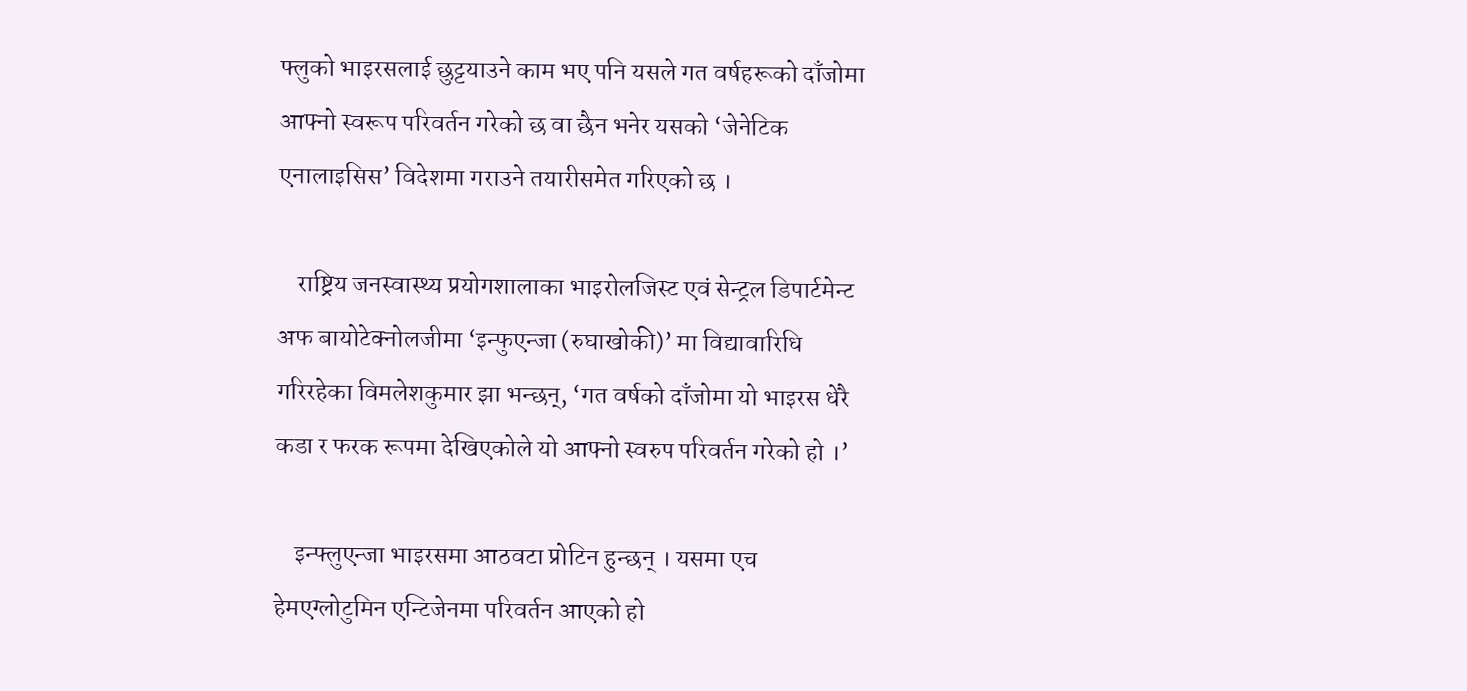फ्लुको भाइरसलाई छुट्टयाउने काम भए पनि यसले गत वर्षहरूको दाँजोमा आफ्नो स्वरूप परिवर्तन गरेको छ वा छैन भनेर यसको ‘जेनेटिक एनालाइसिस’ विदेशमा गराउने तयारीसमेत गरिएको छ ।

    राष्ट्रिय जनस्वास्थ्य प्रयोगशालाका भाइरोलजिस्ट एवं सेन्ट्रल डिपार्टमेन्ट अफ बायोटेक्नोलजीमा ‘इन्फुएन्जा (रुघाखोकी)’ मा विद्यावारिधि गरिरहेका विमलेशकुमार झा भन्छन्, ‘गत वर्षको दाँजोमा यो भाइरस धेरै कडा र फरक रूपमा देखिएकोले यो आफ्नो स्वरुप परिवर्तन गरेको हो ।’

    इन्फ्लुएन्जा भाइरसमा आठवटा प्रोटिन हुन्छन् । यसमा एच हेमएग्लोटुमिन एन्टिजेनमा परिवर्तन आएको हो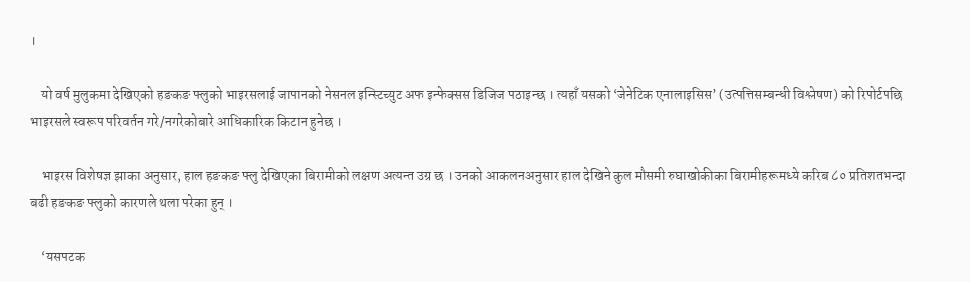।

    यो वर्ष मुलुकमा देखिएको हङकङ फ्लुको भाइरसलाई जापानको नेसनल इन्स्टिच्युट अफ इन्फेक्सस डिजिज पठाइन्छ । त्यहाँ यसको ‘जेनेटिक एनालाइसिस’ (उत्पत्तिसम्बन्धी विश्लेषण) को रिपोर्टपछि भाइरसले स्वरूप परिवर्तन गरे/नगरेकोबारे आधिकारिक किटान हुनेछ ।

    भाइरस विशेषज्ञ झाका अनुसार, हाल हङकङ फ्लु देखिएका बिरामीको लक्षण अत्यन्त उग्र छ । उनको आकलनअनुसार हाल देखिने कुल मौसमी रुघाखोकीका बिरामीहरूमध्ये करिब ८० प्रतिशतभन्दा बढी हङकङ फ्लुको कारणले थला परेका हुन् ।

    ‘यसपटक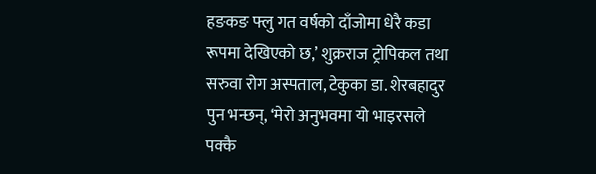हङकङ फ्लु गत वर्षको दाँजोमा धेरै कडा रूपमा देखिएको छ,’ शुक्रराज ट्रोपिकल तथा सरुवा रोग अस्पताल, टेकुका डा. शेरबहादुर पुन भन्छन्, ‘मेरो अनुभवमा यो भाइरसले पक्कै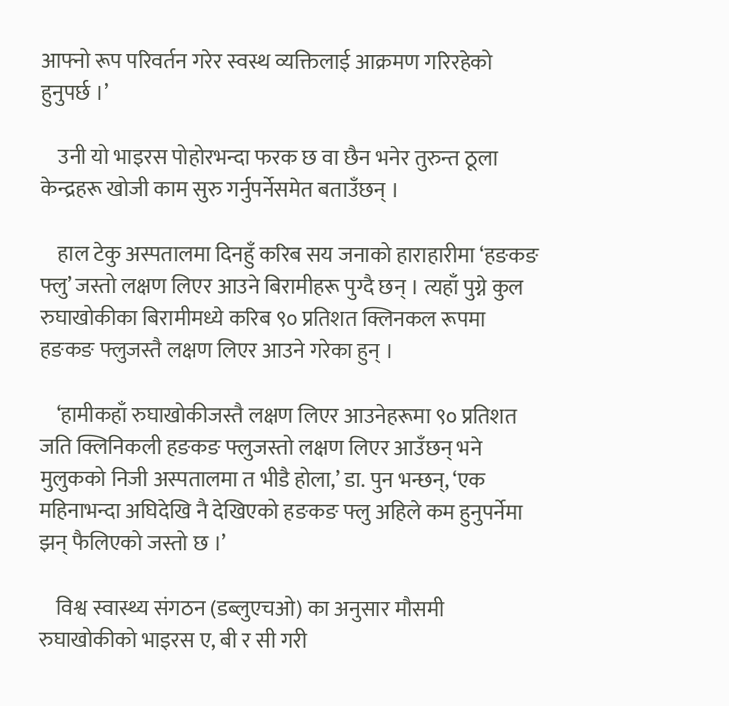आफ्नो रूप परिवर्तन गरेर स्वस्थ व्यक्तिलाई आक्रमण गरिरहेको हुनुपर्छ ।’

    उनी यो भाइरस पोहोरभन्दा फरक छ वा छैन भनेर तुरुन्त ठूला केन्द्रहरू खोजी काम सुरु गर्नुपर्नेसमेत बताउँछन् ।

    हाल टेकु अस्पतालमा दिनहुँ करिब सय जनाको हाराहारीमा ‘हङकङ फ्लु’ जस्तो लक्षण लिएर आउने बिरामीहरू पुग्दै छन् । त्यहाँ पुग्ने कुल रुघाखोकीका बिरामीमध्ये करिब ९० प्रतिशत क्लिनकल रूपमा हङकङ फ्लुजस्तै लक्षण लिएर आउने गरेका हुन् ।

    ‘हामीकहाँ रुघाखोकीजस्तै लक्षण लिएर आउनेहरूमा ९० प्रतिशत जति क्लिनिकली हङकङ फ्लुजस्तो लक्षण लिएर आउँछन् भने मुलुकको निजी अस्पतालमा त भीडै होला,’ डा. पुन भन्छन्, ‘एक महिनाभन्दा अघिदेखि नै देखिएको हङकङ फ्लु अहिले कम हुनुपर्नेमा झन् फैलिएको जस्तो छ ।’

    विश्व स्वास्थ्य संगठन (डब्लुएचओ) का अनुसार मौसमी रुघाखोकीको भाइरस ए, बी र सी गरी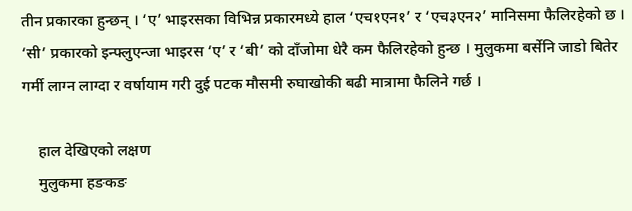तीन प्रकारका हुन्छन् । ‘ए’ भाइरसका विभिन्न प्रकारमध्ये हाल ‘एच१एन१’ र ‘एच३एन२’ मानिसमा फैलिरहेको छ । ‘सी’ प्रकारको इन्फ्लुएन्जा भाइरस ‘ए’ र ‘बी’ को दाँजोमा धेरै कम फैलिरहेको हुन्छ । मुलुकमा बर्सेनि जाडो बितेर गर्मी लाग्न लाग्दा र वर्षायाम गरी दुई पटक मौसमी रुघाखोकी बढी मात्रामा फैलिने गर्छ ।

    हाल देखिएको लक्षण
    मुलुकमा हङकङ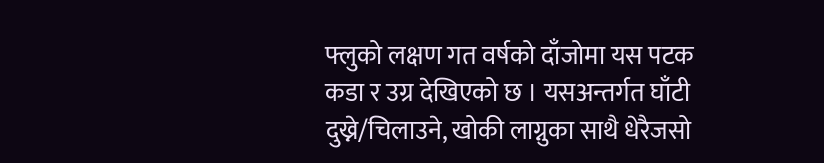फ्लुको लक्षण गत वर्षको दाँजोमा यस पटक कडा र उग्र देखिएको छ । यसअन्तर्गत घाँटी दुख्ने/चिलाउने, खोकी लाग्नुका साथै धेरैजसो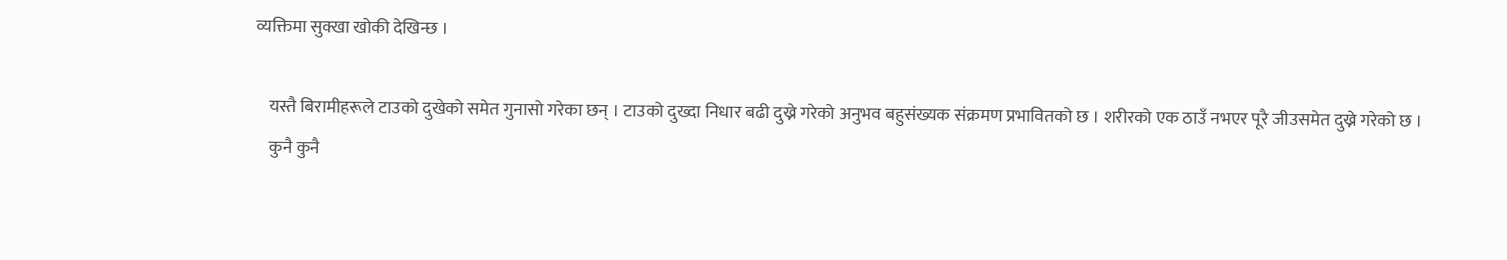व्यक्तिमा सुक्खा खोकी देखिन्छ ।

    यस्तै बिरामीहरूले टाउको दुखेको समेत गुनासो गरेका छन् । टाउको दुख्दा निधार बढी दुख्ने गरेको अनुभव बहुसंख्यक संक्रमण प्रभावितको छ । शरीरको एक ठाउँ नभएर पूरै जीउसमेत दुख्ने गरेको छ ।
    कुनै कुनै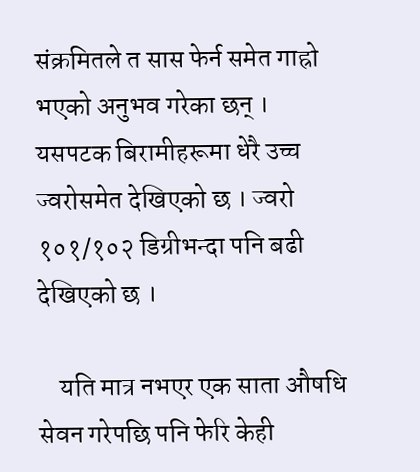संक्रमितले त सास फेर्न समेत गाह्रो भएको अनुभव गरेका छन् । यसपटक बिरामीहरूमा धेरै उच्च ज्वरोसमेत देखिएको छ । ज्वरो १०१/१०२ डिग्रीभन्दा पनि बढी देखिएको छ ।

    यति मात्र नभएर एक साता औषधि सेवन गरेपछि पनि फेरि केही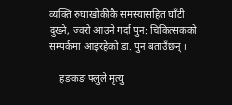व्यक्ति रुघाखोकीकै समस्यासहित घाँटी दुख्ने, ज्वरो आउने गर्दा पुन: चिकित्सकको सम्पर्कमा आइरहेको डा. पुन बताउँछन् ।

    हङकङ फ्लुले मृत्यु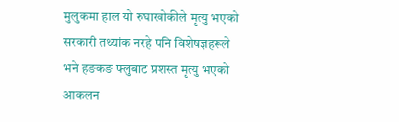मुलुकमा हाल यो रुघाखोकीले मृत्यु भएको सरकारी तथ्यांक नरहे पनि विशेषज्ञहरूले भने हङकङ फ्लुबाट प्रशस्त मृत्यु भएको आकलन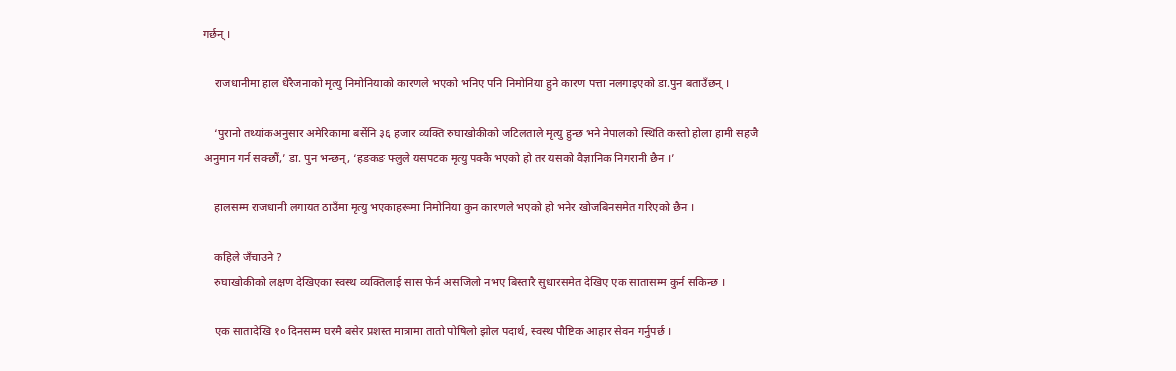गर्छन् ।

    राजधानीमा हाल धेरैजनाको मृत्यु निमोनियाको कारणले भएको भनिए पनि निमोनिया हुने कारण पत्ता नलगाइएको डा.पुन बताउँछन् ।

    ‘पुरानो तथ्यांकअनुसार अमेरिकामा बर्सेनि ३६ हजार व्यक्ति रुघाखोकीको जटिलताले मृत्यु हुन्छ भने नेपालको स्थिति कस्तो होला हामी सहजै अनुमान गर्न सक्छौं,’ डा. पुन भन्छन्, ‘हङकङ फ्लुले यसपटक मृत्यु पक्कै भएको हो तर यसको वैज्ञानिक निगरानी छैन ।’

    हालसम्म राजधानी लगायत ठाउँमा मृत्यु भएकाहरूमा निमोनिया कुन कारणले भएको हो भनेर खोजबिनसमेत गरिएको छैन ।

    कहिले जँचाउने ?
    रुघाखोकीको लक्षण देखिएका स्वस्थ व्यक्तिलाई सास फेर्न असजिलो नभए बिस्तारै सुधारसमेत देखिए एक सातासम्म कुर्न सकिन्छ ।

    एक सातादेखि १० दिनसम्म घरमै बसेर प्रशस्त मात्रामा तातो पोषिलो झोल पदार्थ, स्वस्थ पौष्टिक आहार सेवन गर्नुपर्छ ।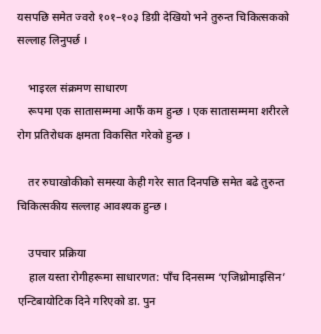यसपछि समेत ज्वरो १०१–१०३ डिग्री देखियो भने तुरुन्त चिकित्सकको सल्लाह लिनुपर्छ ।

    भाइरल संक्रमण साधारण
    रूपमा एक सातासम्ममा आफैं कम हुन्छ । एक सातासम्ममा शरीरले रोग प्रतिरोधक क्षमता विकसित गरेको हुन्छ ।

    तर रुघाखोकीको समस्या केही गरेर सात दिनपछि समेत बढे तुरुन्त चिकित्सकीय सल्लाह आवश्यक हुन्छ ।

    उपचार प्रक्रिया
    हाल यस्ता रोगीहरूमा साधारणत: पाँच दिनसम्म ‘एजिथ्रोमाइसिन’ एन्टिबायोटिक दिने गरिएको डा. पुन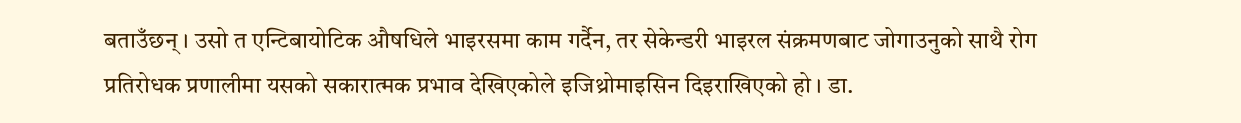बताउँछन् । उसो त एन्टिबायोटिक औषधिले भाइरसमा काम गर्दैन, तर सेकेन्डरी भाइरल संक्रमणबाट जोगाउनुको साथै रोग प्रतिरोधक प्रणालीमा यसको सकारात्मक प्रभाव देखिएकोले इजिथ्रोमाइसिन दिइराखिएको हो । डा.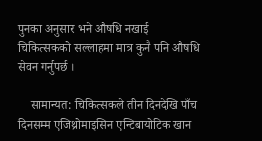पुनका अनुसार भने औषधि नखाई चिकित्सकको सल्लाहमा मात्र कुनै पनि औषधि सेवन गर्नुपर्छ ।

    सामान्यत: चिकित्सकले तीन दिनदेखि पाँच दिनसम्म एजिथ्रोमाइसिन एन्टिबायोटिक खान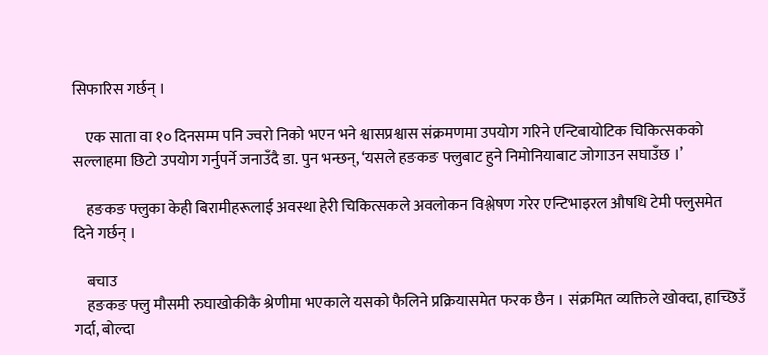सिफारिस गर्छन् ।

    एक साता वा १० दिनसम्म पनि ज्वरो निको भएन भने श्वासप्रश्वास संक्रमणमा उपयोग गरिने एन्टिबायोटिक चिकित्सकको सल्लाहमा छिटो उपयोग गर्नुपर्ने जनाउँदै डा. पुन भन्छन्, ‘यसले हङकङ फ्लुबाट हुने निमोनियाबाट जोगाउन सघाउँछ ।’

    हङकङ फ्लुका केही बिरामीहरूलाई अवस्था हेरी चिकित्सकले अवलोकन विश्लेषण गरेर एन्टिभाइरल औषधि टेमी फ्लुसमेत दिने गर्छन् ।

    बचाउ
    हङकङ फ्लु मौसमी रुघाखोकीकै श्रेणीमा भएकाले यसको फैलिने प्रक्रियासमेत फरक छैन । संक्रमित व्यक्तिले खोक्दा, हाच्छिउँ गर्दा, बोल्दा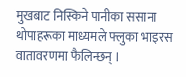मुखबाट निस्किने पानीका ससाना थोपाहरूका माध्यमले फ्लुका भाइरस वातावरणमा फैलिन्छन् ।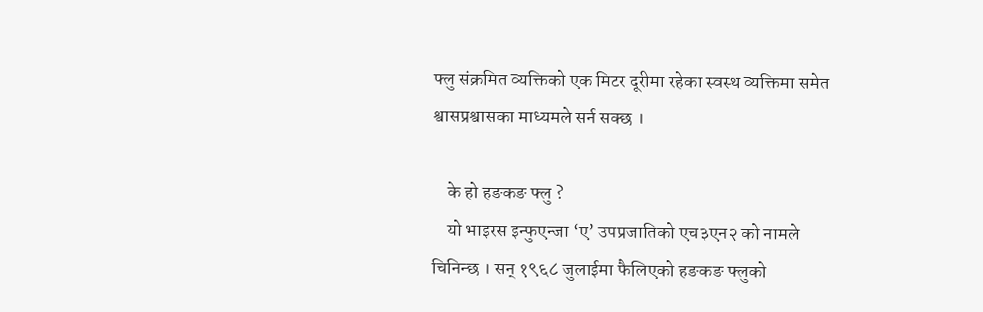फ्लु संक्रमित व्यक्तिको एक मिटर दूरीमा रहेका स्वस्थ व्यक्तिमा समेत श्वासप्रश्वासका माध्यमले सर्न सक्छ ।

    के हो हङकङ फ्लु ?
    यो भाइरस इन्फुएन्जा ‘ए’ उपप्रजातिको एच३एन२ को नामले चिनिन्छ । सन् १९६८ जुलाईमा फैलिएको हङकङ फ्लुको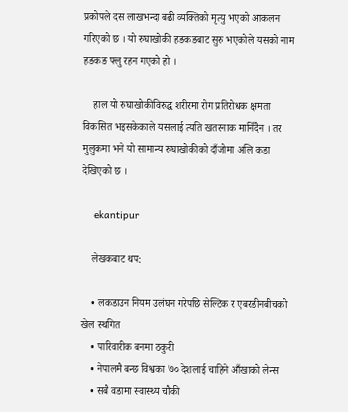प्रकोपले दस लाखभन्दा बढी व्यक्तिको मृत्यु भएको आकलन गरिएको छ । यो रुघाखोकी हङकङबाट सुरु भएकोले यसको नाम हङकङ फ्लु रहन गएको हो ।

    हाल यो रुघाखोकीविरुद्घ शरीरमा रोग प्रतिरोधक क्षमता विकसित भइसकेकाले यसलाई त्यति खतरनाक मानिँदैन । तर मुलुकमा भने यो सामान्य रुघाखोकीको दाँजोमा अलि कडा देखिएको छ ।

    ekantipur

    लेखकबाट थप:

    • लकडाउन नियम उलंघन गरेपछि सेल्टिक र एबरडीनबीचको खेल स्थगित
    • पारिवारीक बनमा ठकुरी
    • नेपालमै बन्छ विश्वका ७० देशलाई चाहिने आँखाको लेन्स
    • सबै वडामा स्वास्थ्य चौकी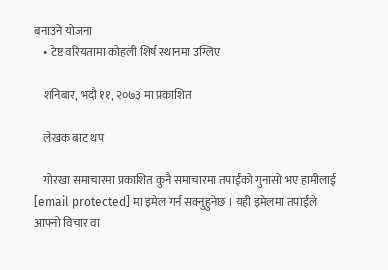बनाउने योजना
    • टेष्ट वरियतामा कोहली शिर्ष स्थानमा उग्लिए

    शनिबार, भदौ ११, २०७३ मा प्रकाशित

    लेखक बाट थप

    गोरखा समाचारमा प्रकाशित कुनै समाचारमा तपाईंको गुनासो भए हामीलाई [email protected] मा इमेल गर्न सक्नुहुनेछ । यही इमेलमा तपाईंले आफ्नो विचार वा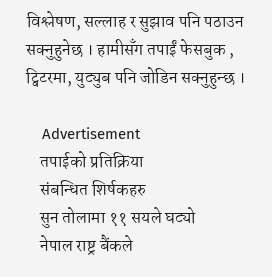विश्लेषण, सल्लाह र सुझाव पनि पठाउन सक्नुहुनेछ । हामीसँग तपाईं फेसबुक , ट्विटरमा, युट्युब पनि जोडिन सक्नुहुन्छ ।

    Advertisement
    तपाईको प्रतिक्रिया
    संबन्धित शिर्षकहरु
    सुन तोलामा ११ सयले घट्यो
    नेपाल राष्ट्र बैंकले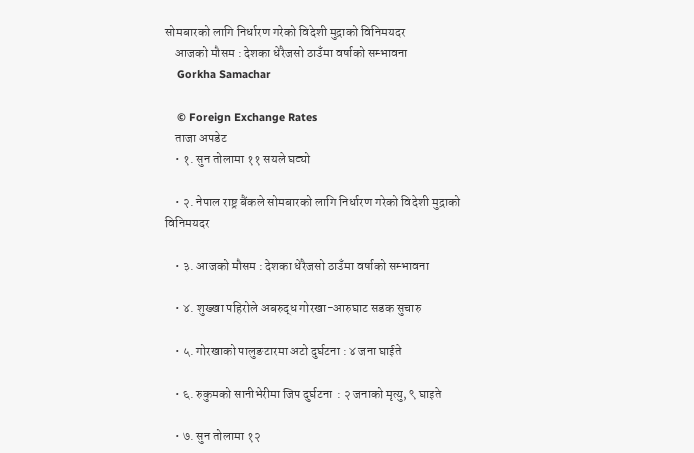सोमबारको लागि निर्धारण गरेको विदेशी मुद्राको विनिमयदर
    आजको मौसम : देशका धेरैजसो ठाउँमा वर्षाको सम्भावना
    Gorkha Samachar

    © Foreign Exchange Rates
    ताजा अपडेट
    • १. सुन तोलामा ११ सयले घट्यो

    • २. नेपाल राष्ट्र बैंकले सोमबारको लागि निर्धारण गरेको विदेशी मुद्राको विनिमयदर

    • ३. आजको मौसम : देशका धेरैजसो ठाउँमा वर्षाको सम्भावना

    • ४. शुख्खा पहिरोले अबरुद्ध गोरखा-आरुघाट सडक सुचारु

    • ५. गोरखाको पालुङटारमा अटो दुर्घटना : ४ जना घाईते

    • ६. रुकुमको सानीभेरीमा जिप दुर्घटना  : २ जनाको मृत्यु, ९ घाइते

    • ७. सुन तोलामा १२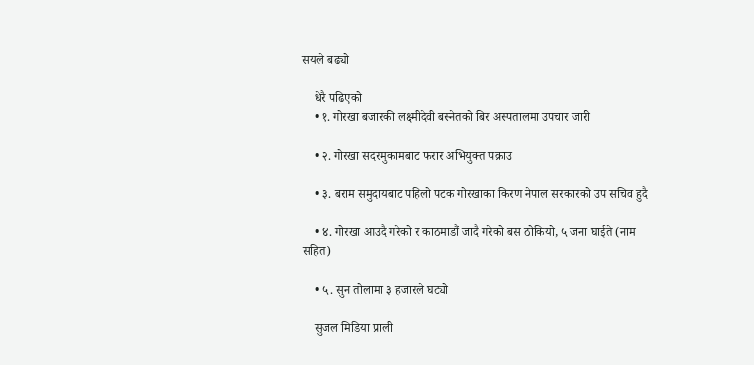सयले बढ्यो

    धेरै पढिएको
    • १. गोरखा बजारकी लक्ष्मीदेवी बस्नेतको बिर अस्पतालमा उपचार जारी

    • २. गोरखा सदरमुकामबाट फरार अभियुक्त पक्राउ

    • ३. बराम समुदायबाट पहिलो पटक गोरखाका किरण नेपाल सरकारको उप सचिव हुदै

    • ४. गोरखा आउदै गरेको र काठमाडौं जादै गरेको बस ठोकियो, ५ जना घाईते (नाम सहित)

    • ५. सुन तोलामा ३ हजारले घट्यो

    सुजल मिडिया प्राली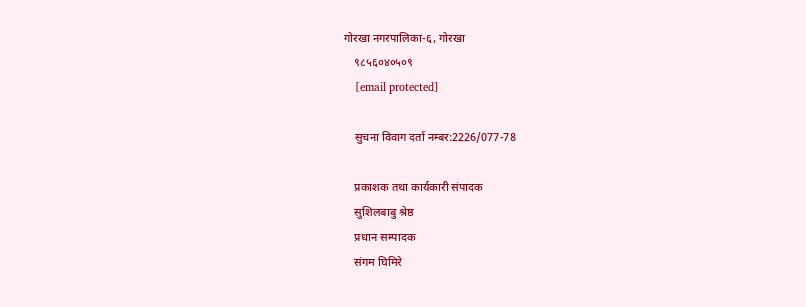गोरखा नगरपालिका-६, गोरखा
    ९८५६०४०५०९
    [email protected]

    सुचना विवाग दर्ता नम्बर:2226/077-78

    प्रकाशक तथा कार्यकारी संपादक
    सुशिलबाबु श्रेष्ठ
    प्रधान सम्पादक
    संगम घिमिरे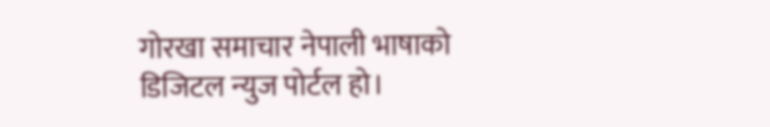गोरखा समाचार नेपाली भाषाको डिजिटल न्युज पोर्टल हो।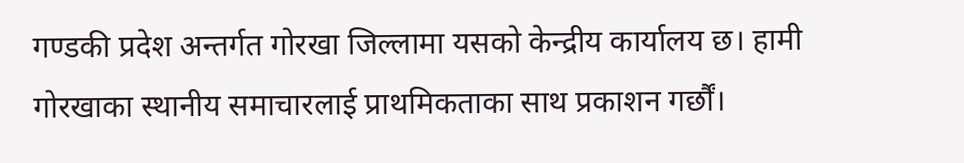गण्डकी प्रदेश अन्तर्गत गोरखा जिल्लामा यसको केन्द्रीय कार्यालय छ। हामी गोरखाका स्थानीय समाचारलाई प्राथमिकताका साथ प्रकाशन गर्छौं।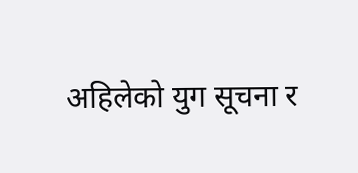अहिलेको युग सूचना र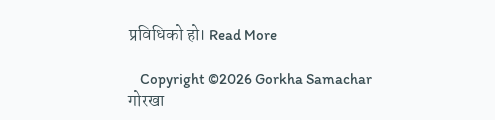प्रविधिको हो। Read More

    Copyright ©2026 Gorkha Samachar गोरखा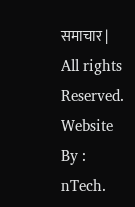समाचार | All rights Reserved.  Website By :  nTech.